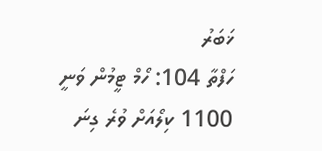ޚަބަރު
ހަފްތާ 104: ހޯމް ޓީމުން ވަނީ 1100 ކިލޯއަށް ވުރެ ގިނަ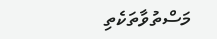މަސްތުވާތަކެތި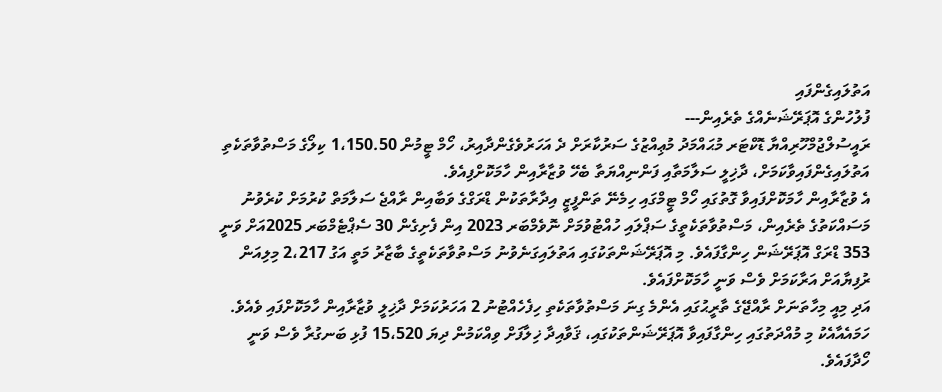އަތުލައިގެންފައި
ފުލުހުންގެ އޮޕަރޭޝަނެއްގެ ތެރެއިން---
ރައީސުލްޖުމްހޫރިއްޔާ ޑޮކްޓަރ މުޙައްމަދު މުޢިއްޒުގެ ސަރުކާރަށް ދެ އަހަރުވެގެންދާއިރު، ހޯމް ޓީމުން 1،150.50 ކިލޯގެ މަސްތުވާތަކެތި އަތުލައިގެންފައިވާކަމަށް، ދާޚިލީ ސަލާމަތާއި ފަންނިއްޔަތާ ބެހޭ ވުޒާރާއިން ހާމަކޮށްފިއެވެ.
އެ ވުޒާރާއިން ހާމަކޮށްފައިވާ ގޮތުގައި ހޯމް ޓީމްގައި ހިމެނޭ ތަންފީޒީ އިދާރާތަކުން ޑްރަގްގެ ވަބާއިން ރާއްޖެ ސަލާމަތް ކުރުމަށް ކުރެވުނު މަސައްކަތުގެ ތެރެއިން، މަސްތުވާތަކެތީގެ ސަޕްލައި ހުއްޓުވުމަށް ނޮވެމްބަރ 2023 އިން ފެށިގެން 30 ސެޕްޓެމްބަރ 2025އަށް ވަނީ 353 ޑްރަގް އޮޕަރޭޝަން ހިންގާފައެވެ. މި އޮޕަރޭޝަންތަކުގައި އަތުލައިގަނެވުނު މަސްތުވާތަކެތީގެ ބާޒާރު މަތީ އަގު 2،217 މިލިއަން ރުފިޔާއަށް އަރާކަމަށް ވެސް ވަނީ ހާމަކޮށްފައެވެ.
އަދި މިއީ މިހާތަނަށް ރާއްޖޭގެ ތާރީޙުގައި އެންމެ ގިނަ މަސްތުވާތަކެތި ހިފެހެއްޓުނު 2 އަހަރުކަމަށް ދާޚިލީ ވުޒާރާއިން ހާމަކޮށްފައި ވެއެވެ.
ހަމައެއާއެކު މި މުއްދަތުގައި ހިންގާފައިވާ އޮޕަރޭޝަންތަކުގައި، ޤަވާއިދާ ޚިލާފަށް ވިއްކަމުން ދިޔަ 15،520 ފުޅި ބަނގުރާ ވެސް ވަނީ ހޯދާފައެވެ.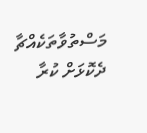މަސްތުވާތަކެއްޗާ ދެކޮޅަށް ކުރާ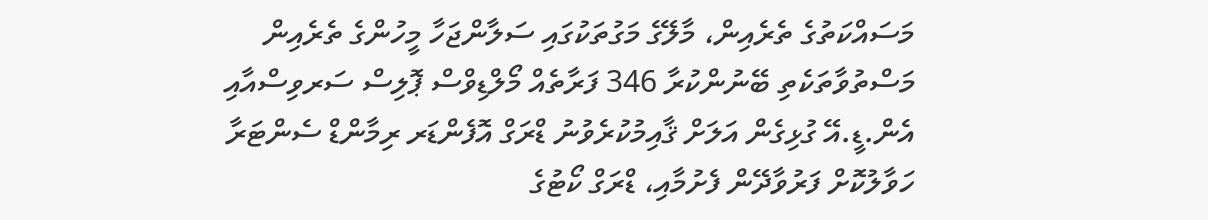މަސައްކަތުގެ ތެރެއިން، މާލޭގެ މަގުތަކުގައި ސަލާންޖަހާ މީހުންގެ ތެރެއިން މަސްތުވާތަކެތި ބޭނުންކުރާ 346 ފަރާތެއް މޯލްޑިވްސް ޕޮލިސް ސަރވިސްއާއި އެން.ޑީ.އޭ ގުޅިގެން އަލަށް ޤާއިމުކުރެވުނު ޑްރަގް އޮފެންޑަރ ރިމާންޑް ސެންޓަރާ ހަވާލުކޮށް ފަރުވާދޭން ފެށުމާއި، ޑްރަގް ކޯޓުގެ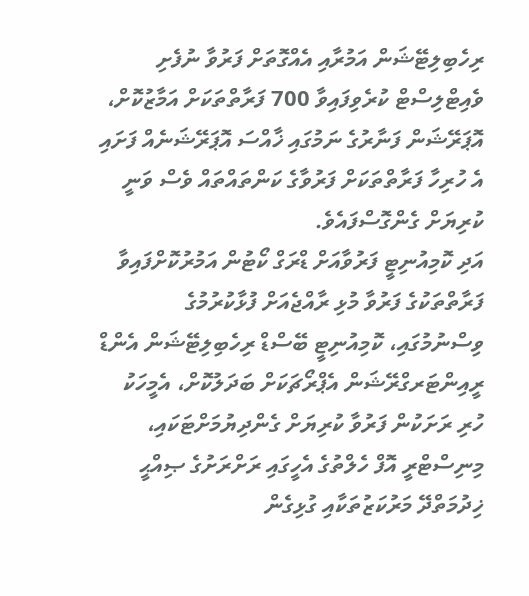ރިހެބިލިޓޭޝަން އަމުރާއި އެއްގޮތަށް ފަރުވާ ނުފެށި ވެއިޓްލިސްޓް ކުރެވިފައިވާ 700 ފަރާތްތަކަށް އަމާޒުކޮށް، އޮޕަރޭޝަން ފަނާރުގެ ނަމުގައި ޚާއްސަ އޮޕަރޭޝަނެއް ފަށައި އެ ހުރިހާ ފަރާތްތަކަށް ފަރުވާގެ ކަންތައްތައް ވެސް ވަނީ ކުރިޔަށް ގެންގޮސްފައެވެ.
އަދި ކޮމިއުނިޓީ ފަރުވާއަށް ޑްރަގް ކޯޓުން އަމުރުކޮށްފައިވާ ފަރާތްތަކުގެ ފަރުވާ މުޅި ރާއްޖެއަށް ފުޅާކުރުމުގެ ވިސްނުމުގައި، ކޮމިއުނިޓީ ބޭސްޑް ރިހެބިލިޓޭޝަން އެންޑް ރީއިންޓަރގްރޭޝަން އެޕްރޯޗަކަށް ބަދަލުކޮށް، އެމީހަކު ހުރި ރަށަކުން ފަރުވާ ކުރިޔަށް ގެންދިޔުމަށްޓަކައި، މިނިސްޓްރީ އޮފް ހެލްތުގެ އެހީގައި ރަށްރަށުގެ ޞިއްޙީ ޚިދުމަތްދޭ މަރުކަޒުތަކާއި ގުޅިގެން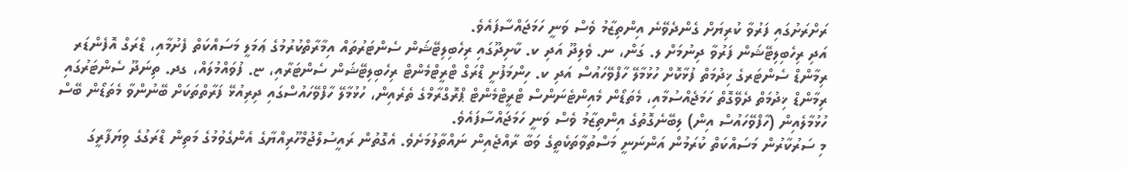ރަށްރަށުގައި ފަރުވާ ކުރިޔަށް ގެންދެވޭނެ އިންތިޒާމު ވެސް ވަނީ ހަމަޖައްސާފައެވެ.
އަދި ރިހެބިލިޓޭޝަން ފަރުވާ ދިނުމަށް ލ. ގަން، ނ. ވެލިދޫ އަދި ކ. ކާށިދޫގައި ރިހެބިލިޓޭޝަން ސެންޓަރުތައް އިމާރާތްކުރުމުގެ ޢަމަލީ މަސައްކަތް ފެށުމާއި، ޑްރަގް އޮފެންޑަރ ރިމާންޑް ސެންޓަރގެ ޚިދުމަތް ފުޅާކޮށް ހުޅުމާލޭ ހާފްވޭހައުސް އަދި ކ. ހިންމަފުށީ ޑްރަގް ޓްރީޓްމެންޓް ރިހެބިލިޓޭޝަން ސެންޓަރާއި، ޏ. ފުވައްމުލައް، ގދ. ތިނަދޫ ސެންޓަރުގައި ރިމާންޑް ޚިދުމަތް ދެވޭގޮތް ހަމަޖެއްސުމާއި، މެތަޑޯން މެއިންޓެނަންސް ޓްރީޓްމެންޓް ޕްރޮގްރާމްގެ ތެރެއިން، ހުޅުމާލޭ ހާފްވޭހައުސްގައި ދިރިއުޅޭ ފަރާތްތަކަށް ބޭނުންވާ މެތަޑޯން ބޭސް ހުޅުމާލެއިން (ހާފްވޭހައުސް އިން) ލިބޭނެގޮތުގެ އިންތިޒާމު ވެސް ވަނީ ހަމަޖައްސާފައެވެ.
މި ސަރުކާރުން މަސައްކަތް ކުރަމުން އަންނަނީ މަސްތުވާތަކެތީގެ ވަބާ ރާއްޖެއިން ނައްތާލުމަށެވެ. އެގޮތުން ރައީސުލްޖުމްހޫރިއްޔާގެ އެންގެވުމުގެ މަތިން ޑްރަގުގެ ވިޔަފާރީގަ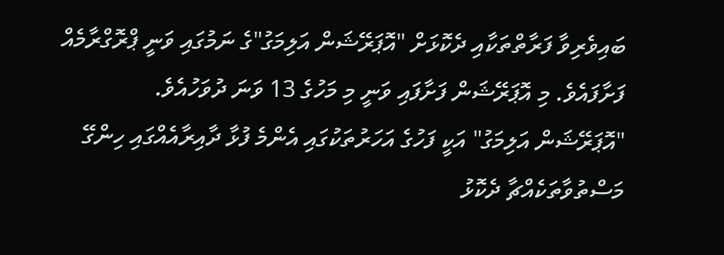ބައިވެރިވާ ފަރާތްތަކާއި ދެކޮޅަށް "އޮޕަރޭޝަން އަލިމަގު"ގެ ނަމުގައި ވަނީ ޕްރޮގްރާމެއް ފަށާފައެވެ. މި އޮޕަރޭޝަން ފަށާފައި ވަނީ މި މަހުގެ 13 ވަނަ ދުވަހުއެވެ.
"އޮޕަރޭޝަން އަލިމަގު" އަކީ ފަހުގެ އަހަރުތަކުގައި އެންމެ ފުޅާ ދާއިރާއެއްގައި ހިންގޭ މަސްތުވާތަކެއްޗާ ދެކޮޅު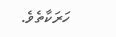ހަރަކާތެވެ.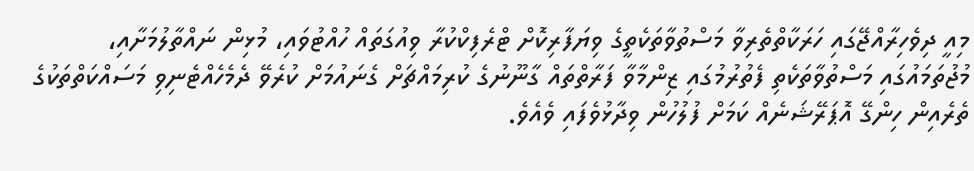މިއީ ދިވެހިރާއްޖޭގައި ހަރަކާތްތެރިވާ މަސްތުވާތަކެތީގެ ވިޔަފާރިކޮށް ޓްރެފިކްކުރާ ވިއުގަތައް ހުއްޓުވައި، މުޅިން ނައްތާލުމަށާއި، މުޖުތަމައުގައި މަސްތުވާތަކެތި ފެތުރުމުގައި ޒިންމާވާ ފަރާތްތައް ގާނޫނުގެ ކުރިމައްޗަށް ގެނައުމަށް ކުރެވޭ ދެމެހެއްޓެނިވި މަސައްކަތްތަކުގެ ތެރެއިން ހިންގޭ އޮޕަރޭޝަނެއް ކަމަށް ފުލުހުން ވިދާޅުވެފައި ވެއެވެ.